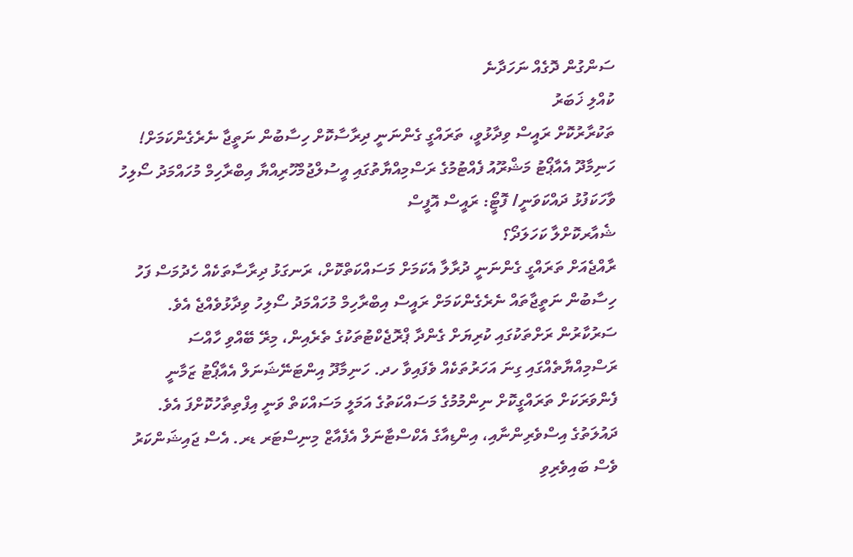ސަންގުން ދޮގެއް ނަހަދާނެ
ކުއްލި ޚަބަރު
ތަކުރާރުކޮށް ރައީސް ވިދާޅުވީ، ތަރައްގީ ގެންނަނީ ދިރާސާކޮށް ހިސާބުން ނަތީޖާ ނެރެގެންކަމަށް!
ހަނިމާދޫ އެއާޕޯޓު މަޝްރޫއު ފެއްޓުމުގެ ރަސްމިއްޔާތުގައި އީސުލްޖުމްހޫރިއްޔާ އިބްރާހިމް މުހައްމަދު ސޯލިހު ވާހަކަފުޅު ދައްކަވަނީ/ ފޮޓީޯ: ރައީސް އޮފީސް
ޝެއާރކޮށްލާ ކަހަލަދޯ؟
ރާއްޖެއަށް ތަރައްގީ ގެންނަނީ ދުރާލާ އެކަމަށް މަސައްކަތްކޮށް، ރަނގަޅު ދިރާސާތަކެއް ހެދުމަސް ފަހު ހިސާބުން ނަތީޖާތައް ނެރެގެންކަމަށް ރައީސް އިބްރާހިމް މުހައްމަދު ސޯލިހު ވިދާޅުވެއްޖެ އެވެ.
ސަރުކާރުން ރަށްތަކުގައި ކުރިޔަށް ގެންދާ ޕްރޮޖެކްޓުތަކުގެ ތެރެއިން، މިރޭ ބޭއްވި ހާއްސަ ރަސްމިއްޔާތެއްގައި ގިނަ އަހަރުތަކެއް ވެފައިވާ ހދ. ހަނިމާދޫ އިންޓަނޭޝަނަލް އެއާޕޯޓު ޒަމާނީ ފެންވަރަކަށް ތަރައްގީކޮށް ނިންމުމުގެ މަސައްކަތުގެ އަމަލީ މަސައްކަތް ވަނީ އިފްތިތާހުކޮށްފަ އެވެ.
ދައުލަތުގެ އިސްވެރިންނާއި، އިންޑިއާގެ އެކްސްޓާނަލް އެފެއާޒް މިނިސްޓަރ ޑރ. އެސް ޖައިޝަންކަރު ވެސް ބައިވެރިވި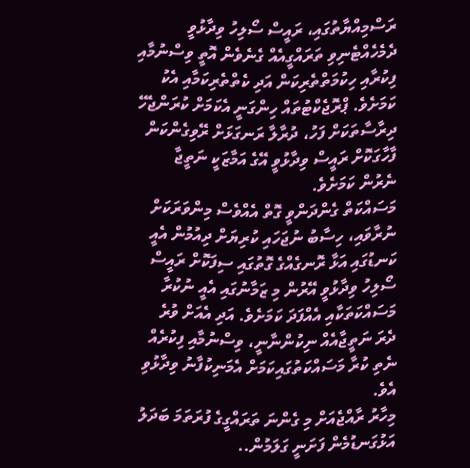ރަސްމިއްޔާތުގައި، ރައީސް ސޯލިހު ވިދާޅުވީ ދެމެހެއްޓެނިވި ތަރައްގީއެއް ގެނެވެން އޮތީ ވިސްނުމާއި ފިކުރާއި ހިކުމަތްތެރިކަން އަދި ކެތްތެރިކަމާއި އެކު ކަމަށެވެ. ޕްރޮޖެކްޓުތައް ހިންގަނީ އެކަމަށް ކުރަންޖެހޭ ދިރާސާތަކަށް ފަހު، ދުރާލާ ރަނގަޅަށް ރޭވިގެންކަން ފާހާގަކޮށް ރައީސް ވިދާޅުވީ އޭގެ އަމާޒަކީ ނަތީޖާ ނެރުން ކަމަށެވެ.
މަސައްކަތް ގެންދަންވީ ގޮތް އެއްވެސް މިންވަރަކަށް ނުރާވައި، ހިސާބު ނުޖަހައި ކުރިޔަށް ދިއުމުން އެއީ ކަނޑުގައި އަޅާ ރޮނގެއްގެ ގޮތުގައި ސިފަކޮށް ރައީސް ސޯލިހު ވިދާޅުވީ އޭރުން މި ޒަމާނުގައި އެއީ ނުކުރާ މަސައްކަތަކާއި އެއްފަދަ ކަމަށެވެ. އަދި އެއަށް ވުރެ ދެރަ ނަތީޖާއެއް ނިކުންނާނީ، ވިސްނުމާއި ފިކުރެއް ނެތި ކުރާ މަސައްކަތުގައިކަމަށް އެމަނިކުފާނު ވިދާޅުވި އެވެ.
މިހާރު ރާއްޖެއަށް މި ގެންނަ ތަރައްގީގެ ފުރަތަމަ ބަދަލު އަޅުގަނޑުމެން ފަށަނީ ގަލަމުން..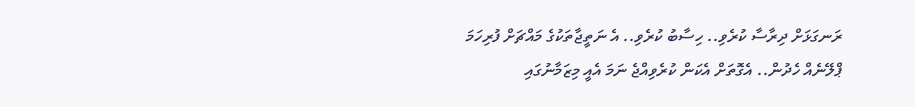ރަނގަޅަށް ދިރާސާ ކުރެވި.. ހިސާބު ކުރެވި.. އެ ނަތީޖާތަކުގެ މައްޗަށް ފުރިހަމަ ޕްލޭނެއް ހެދުން.. އެގޮތަށް އެކަން ކުރެވިއްޖެ ނަމަ އެއީ މިޒަމާނުގައި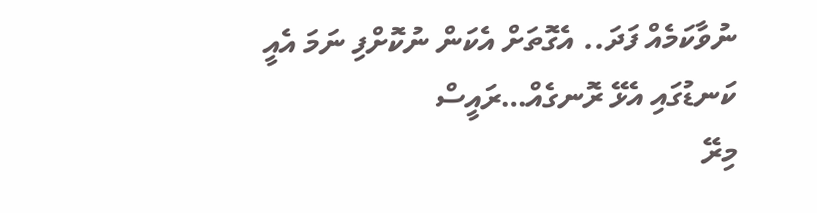ނުވާކަމެއް ފަދަ.. އެގޮތަށް އެކަން ނުކޮށްފި ނަމަ އެއީ ކަނޑުގައި އެޅޭ ރޮނގެއް…ރައީސް
މިރޭ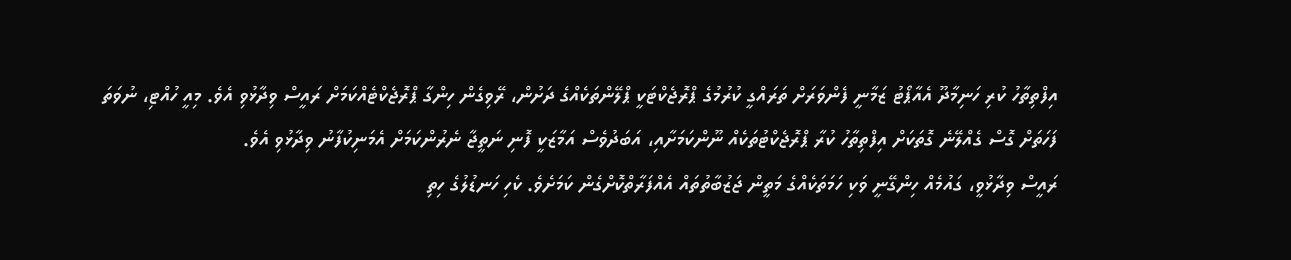އިފްތިތާހު ކުރި ހަނިމާދޫ އެއާޕޯޓު ޒަމާނީ ފެންވަރަށް ތަރައްގީ ކުރުމުގެ ޕްރޮޖެކްޓަކީ ޕްލޭންތަކެއްގެ ދަށުން، ރޭވިގެން ހިންގާ ޕްރޮޖެކްޓެއްކަމަށް ރައީސް ވިދާޅުވި އެވެ. މިއީ ހުއްޓި، ނުވަތަ ފަހަތަށް ގޮސް ގެއްލޭނެ ގޮތަކަށް އިފްތިތާހު ކުރާ ޕްރޮޖެކްޓުތަކެއް ނޫންކަމަށާއި، އަބަދުވެސް އަމާޒަކީ ފޮނި ނަތީޖާ ނެރުންކަމަށް އެމަނިކުފާނު ވިދާޅުވި އެވެ.
ރައީސް ވިދާޅުވީ، ގައުމެއް ހިންގޭނީ ވަކި ހަމަތަކެއްގެ މަތީން ޖަޒުބާތުތައް އެއްފަރާތްކޮށްގެން ކަމަށެވެ. ކެހި ހަނޑުލުގެ ހިތި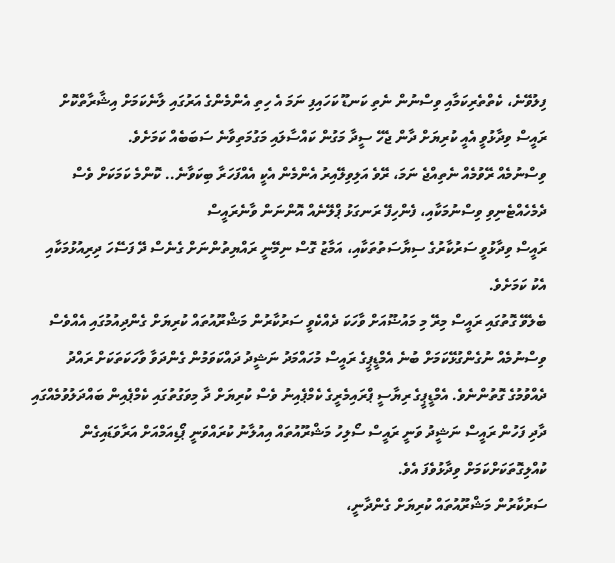ފިލުވޭނެ، ކެތްތެރިކަމާއި ވިސްނުން ނެތި ކަނޑޫ ކަހައިފި ނަމަ އެ ހިތި އެންމެންގެ އަރުގައި ލާނެކަމަށް އިޝާރާތްކޮށް ރައީސް ވިދާޅުވީ އެއީ ކުރިޔަށް ދާން ޖެހޭ ސީދާ މަގުން ކައްސާލައި މަގުމަތިވާނެ ސަބަބެއް ކަމަށެވެ.
ވިސްނުމެއް ރޭވުމެއް ނެތިއްޖެ ނަމަ، ރޭވެ އަލިވިލޭއިރު އެންމެން އެކީ އެއްފަހަރާ ބިކަވާނެ.. ކޮންމެ ކަމަކަށް ވެސް ދެމެހެއްޓެނިވި ވިސްނުމަކާއި، ފެންހިފޭ ރަނގަޅު ޕްލޭނެއް އޮންނަން ވާނެރައީސް
ރައީސް ވިދާޅުވީ ސަރުކާރުގެ ސިޔާސަތުތަކާއި، އަމާޒު ގޮސް ނިމޭނީ ރައްޔިތުންނަށް ގެނެސް ދޭ ފަސޭހަ ދިރިއުޅުމަކާއި އެކު ކަމަށެވެ.
ބެލެވޭ ގޮތުގައި ރައީސް މިރޭ މި މައުޟޫއަށް ވާހަކަ ދެއްކެވީ ސަރުކާރުން މަޝްރޫއުތައް ކުރިޔަށް ގެންދިއުމުގައި އެއްވެސް ވިސްނުމެއް ނުގެންގުޅޭކަމަށް ބުނެ އެމްޑީޕީގެ ރައީސް މުހައްމަދު ނަޝީދު ދައްކަވަމުން ގެންދަވާ ވާހަކަތަކަށް ރައްދު ދެއްވުމުގެ ގޮތުންނެވެ. އެމްޑީޕީގެ ރިޔާސީ ޕްރައިމެރީގެ ކެމްޕެއިނު ވެސް ކުރިޔަށް ދާ މިވަގުތުގައި ކެމްޕެއިން ބައްދަލުވުމެއްގައި ދާދި ފަހުން ރައީސް ނަޝީދު ވަނީ ރައީސް ސޯލިހު މަޝްރޫއުތައް އިއުލާނު ކުރައްވަނީ ޕޯޑިއަމްއަށް އަރާވަޑައިގެން ކުއްލިގޮތަކަށްކަމަށް ވިދާޅުވެފަ އެވެ.
ސަރުކާރުން މަޝްރޫއުތައް ކުރިޔަށް ގެންދާނީ،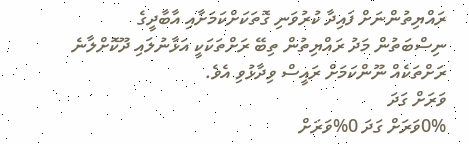ރައްޔިތުންނަށް ފައިދާ ކުރުވަނި ގޮތަކަށްކަމަށާއި އާބާދީގެ ނިސްބަތުން މަދު ރައްޔިތުން ތިބޭ ރަށްތަކަކީ އަޅާނުލައި ދޫކޮށްލާނެ ރަށްތަކެއް ނޫންކަމަށް ރައީސް ވިދާޅުވި އެވެ.
ވަރަށް ގަދަ
0%ވަރަށް ގަދަ 0%ވަރަށް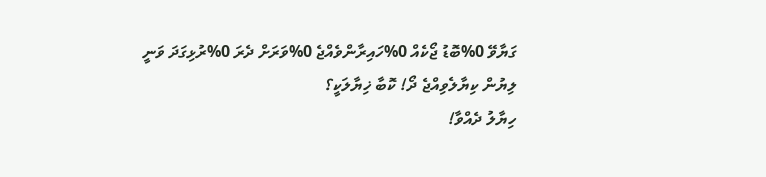ގަޔާވޭ 0%ބޮޑު ޖޯކެއް 0%ހައިރާންވެއްޖެ 0%ވަރަށް ދެރަ 0%ރުޅިގަދަ ވަނީ
ލިޔުން ކިޔާލެވިއްޖެ ދޯ! ކޮބާ ޚިޔާލަކީ؟
ހިޔާލު ދެއްވާ!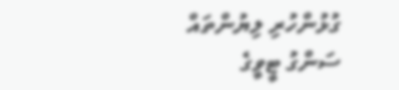ގުޅުންހުރި ލިޔުންތައް
ސަންގު ޓީވީގެ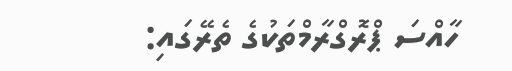ހާއްސަ ޕްރޮގްރާމްތަކުގެ ތެރޭގައި: